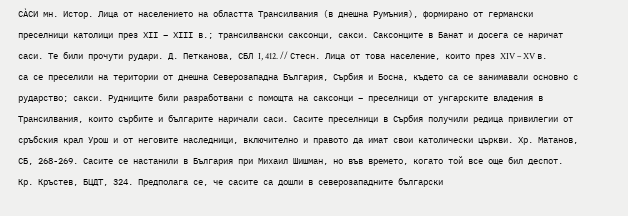СÀСИ мн. Истор. Лица от населението на областта Трансилвания (в днешна Румъния), формирано от германски преселници католици през ХІІ – ХІІІ в.; трансилвански саксонци, сакси. Саксонците в Банат и досега се наричат саси. Те били прочути рудари. Д. Петканова, СБЛ I, 412. // Стесн. Лица от това население, които през XIV – XV в. са се преселили на територии от днешна Северозападна България, Сърбия и Босна, където са се занимавали основно с рударство; сакси. Рудниците били разработвани с помощта на саксонци – преселници от унгарските владения в Трансилвания, които сърбите и българите наричали саси. Сасите преселници в Сърбия получили редица привилегии от сръбския крал Урош и от неговите наследници, включително и правото да имат свои католически църкви. Хр. Матанов, СБ, 268-269. Сасите се настанили в България при Михаил Шишман, но във времето, когато той все още бил деспот. Кр. Кръстев, БЦДТ, 324. Предполага се, че сасите са дошли в северозападните български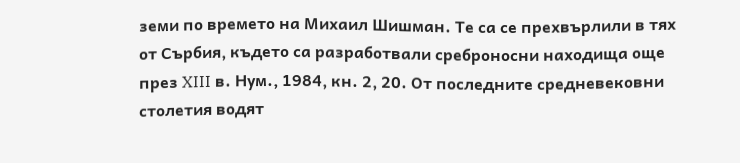земи по времето на Михаил Шишман. Те са се прехвърлили в тях от Сърбия, където са разработвали среброносни находища още през XIII в. Нум., 1984, кн. 2, 20. От последните средневековни столетия водят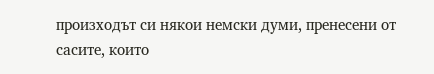произходът си някои немски думи, пренесени от сасите, които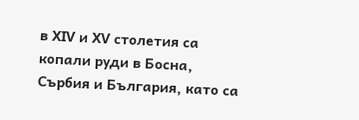в XIV и XV столетия са копали руди в Босна, Сърбия и България, като са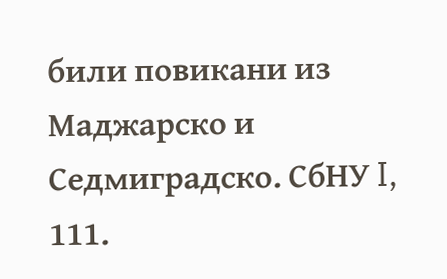били повикани из Маджарско и Седмиградско. СбНУ I, 111.